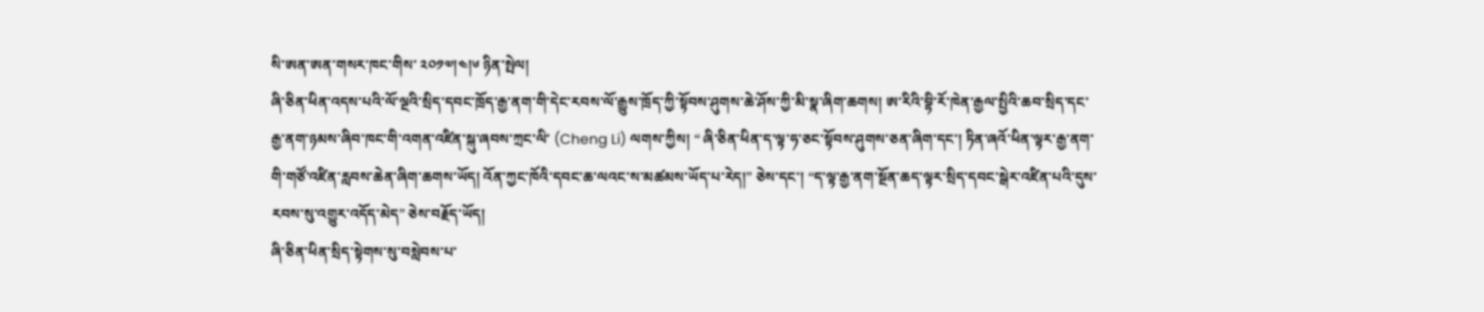སི་ཨན་ཨན་གསར་ཁང་གིས་ ༢༠༡༧།༤།༦ ཉིན་སྤེལ།
ཞི་ཅིན་ཕིན་འདས་པའི་ལོ་ལྔའི་སྲིད་དབང་ཁྲོད་རྒྱ་ནག་གི་དེང་རབས་ལོ་རྒྱུས་ཁྲོད་ཀྱི་སྟོབས་ཤུགས་ཆེ་ཤོས་ཀྱི་མི་སྣ་ཞིག་ཆགས། ཨ་རིའི་བྷི་རོ་ཁེན་རྒྱལ་སྤྱིའི་ཆབ་སྲིད་དང་རྒྱ་ནག་ཉམས་ཞིབ་ཁང་གི་འགན་འཛིན་སྐུ་ཞབས་ཀྲང་ལི་ (Cheng Li) ལགས་ཀྱིས། “ ཞི་ཅིན་ཕིན་ད་ལྟ་ཧ་ཅང་སྟོབས་ཤུགས་ཅན་ཞིག་དང་། ཏིན་ཞའོ་ཕིན་ལྟར་རྒྱ་ནག་གི་གཙོ་འཛིན་རླབས་ཆེན་ཞིག་ཆགས་ཡོད། འོན་ཀྱང་ཁོའི་དབང་ཆ་ལའང་ས་མཚམས་ཡོད་པ་རེད།” ཅེས་དང་། “ད་ལྟ་རྒྱ་ནག་སྔོན་ཆད་ལྟར་སྲིད་དབང་སྒེར་འཛིན་པའི་དུས་རབས་སུ་འགྱུར་འདོད་མེད” ཅེས་བརྗོད་ཡོད།
ཞི་ཅིན་ཕིན་སྲིད་སྟེགས་སུ་བསླེབས་པ་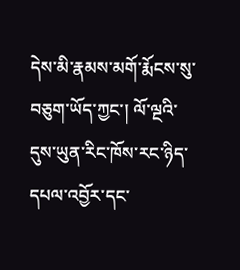དེས་མི་རྣམས་མགོ་རྨོངས་སུ་བཅུག་ཡོད་ཀྱང་། ལོ་ལྔའི་དུས་ཡུན་རིང་ཁོས་རང་ཉིད་དཔལ་འབྱོར་དང་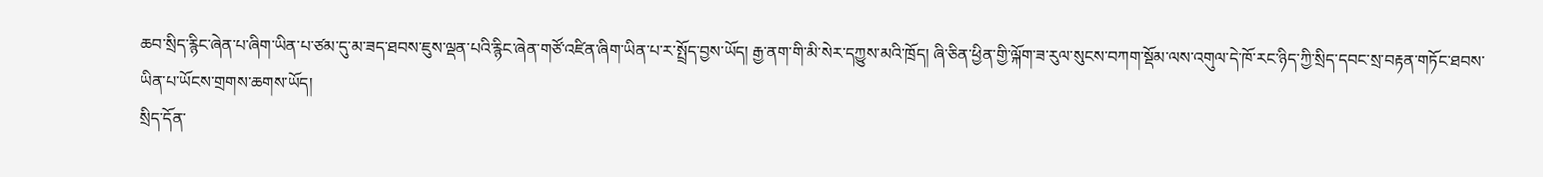ཆབ་སྲིད་རྙིང་ཞེན་པ་ཞིག་ཡིན་པ་ཙམ་དུ་མ་ཟད་ཐབས་ཇུས་ལྡན་པའི་རྙིང་ཞེན་གཙོ་འཛིན་ཞིག་ཡིན་པ་ར་སྤྲོད་བྱས་ཡོད། རྒྱ་ནག་གི་མི་སེར་དཀྱུས་མའི་ཁྲོད། ཞི་ཅིན་ཕྱིན་གྱི་ལྐོག་ཟ་རུལ་སུངས་བཀག་སྡོམ་ལས་འགུལ་དེ་ཁོ་རང་ཉིད་ཀྱི་སྲིད་དབང་སྲ་བརྟན་གཏོང་ཐབས་ཡིན་པ་ཡོངས་གྲགས་ཆགས་ཡོད།
སྲིད་དོན་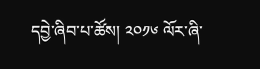དབྱེ་ཞིབ་པ་ཚོས། ༢༠༡༦ ལོར་ཞི་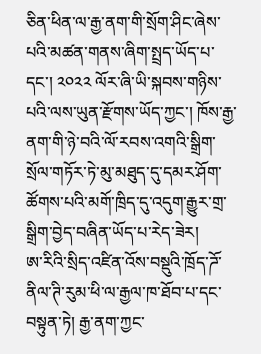ཅིན་ཕིན་ལ་རྒྱ་ནག་གི་སྲོག་ཤིང་ཞེས་པའི་མཚན་གནས་ཞིག་སྤྲད་ཡོད་པ་དང་། ༢༠༢༢ ལོར་ཞི་ཡི་སྐབས་གཉིས་པའི་ལས་ཡུན་རྫོགས་ཡོད་ཀྱང་། ཁོས་རྒྱ་ནག་གི་ཉེ་བའི་ལོ་རབས་འགའི་སྒྲིག་སྲོལ་གཏོར་ཏེ་མུ་མཐུད་དུ་དམར་ཤོག་ཚོགས་པའི་མགོ་ཁྲིད་དུ་འདུག་རྒྱུར་གྲ་སྒྲིག་བྱེད་བཞིན་ཡོད་པ་རེད་ཟེར།
ཨ་རིའི་སྲིད་འཛིན་འོས་བསྡུའི་ཁྲོད་ཌོ་ནིལ་ཊི་རུམ་ཕི་ལ་རྒྱལ་ཁ་ཐོབ་པ་དང་བསྟུན་ཏེ། རྒྱ་ནག་ཀྱང་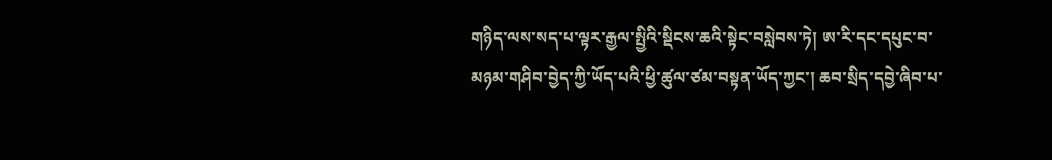གཉིད་ལས་སད་པ་ལྟར་རྒྱལ་སྤྱིའི་སྡིངས་ཆའི་སྟེང་བསླེབས་ཏེ། ཨ་རི་དང་དཔུང་བ་མཉམ་གཤིབ་བྱེད་ཀྱི་ཡོད་པའི་ཕྱི་ཚུལ་ཙམ་བསྟན་ཡོད་ཀྱང་། ཆབ་སྲིད་དབྱེ་ཞིབ་པ་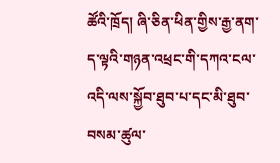ཚོའི་ཁྲོད། ཞི་ཅིན་ཕིན་གྱིས་རྒྱ་ནག་ད་ལྟའི་གཉན་འཕྲང་གི་དཀའ་ངལ་འདི་ལས་སྐྱོབ་ཐུབ་པ་དང་མི་ཐུབ་བསམ་ཚུལ་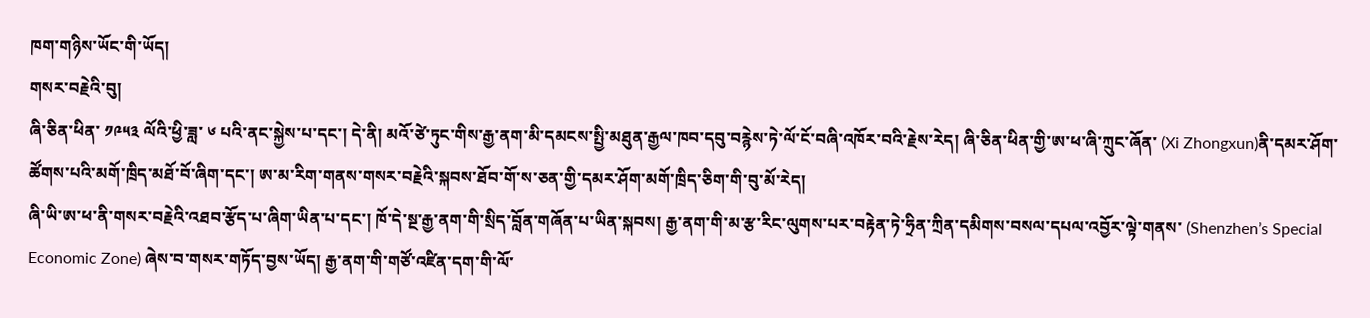ཁག་གཉིས་ཡོང་གི་ཡོད།
གསར་བརྗེའི་བུ།
ཞི་ཅིན་ཕིན་ ༡༩༥༣ ལོའི་ཕྱི་ཟླ་ ༦ པའི་ནང་སྐྱེས་པ་དང་། དེ་ནི། མའོ་ཙེ་ཏུང་གིས་རྒྱ་ནག་མི་དམངས་སྤྱི་མཐུན་རྒྱལ་ཁབ་དབུ་བརྙེས་ཏེ་ལོ་ངོ་བཞི་འཁོར་བའི་རྗེས་རེད། ཞི་ཅིན་ཕིན་གྱི་ཨ་ཕ་ཞི་ཀྲུང་ཞོན་ (Xi Zhongxun)ནི་དམར་ཤོག་ཚོགས་པའི་མགོ་ཁྲིད་མཐོ་བོ་ཞིག་དང་། ཨ་མ་རིག་གནས་གསར་བརྗེའི་སྐབས་ཐོབ་གོ་ས་ཅན་གྱི་དམར་ཤོག་མགོ་ཁྲིད་ཅིག་གི་བུ་མོ་རེད།
ཞི་ཡི་ཨ་ཕ་ནི་གསར་བརྗེའི་འཐབ་རྩོད་པ་ཞིག་ཡིན་པ་དང་། ཁོ་དེ་སྔ་རྒྱ་ནག་གི་སྲིད་བློན་གཞོན་པ་ཡིན་སྐབས། རྒྱ་ནག་གི་མ་རྩ་རིང་ལུགས་པར་བརྟེན་ཏེ་ཧྲིན་ཀྲིན་དམིགས་བསལ་དཔལ་འབྱོར་ལྟེ་གནས་ (Shenzhen’s Special Economic Zone) ཞེས་བ་གསར་གཏོད་བྱས་ཡོད། རྒྱ་ནག་གི་གཙོ་འཛིན་དག་གི་ལོ་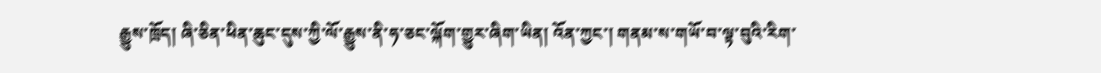རྒྱུས་ཁྲོད། ཞི་ཅིན་ཕིན་ཆུང་དུས་ཀྱི་ལོ་རྒྱུས་ནི་ཧ་ཅང་ལྐོག་གྱུར་ཞིག་ཡིན། འོན་ཀྱང་། གནམ་ས་གཡོ་བ་ལྟ་བུའི་རིག་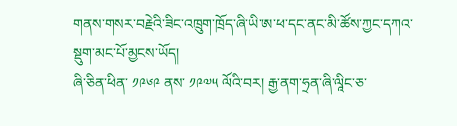གནས་གསར་བརྗེའི་ཟིང་འཁྲུག་ཁྲོད་ཞི་ཡི་ཨ་ཕ་དང་ནང་མི་ཚོས་ཀྱང་དཀའ་སྡུག་མང་པོ་མྱངས་ཡོད།
ཞི་ཅིན་ཕིན་ ༡༩༦༩ ནས་ ༡༩༧༥ ལོའི་བར། རྒྱ་ནག་ཧྲན་ཞི་ལཱིང་ཅ་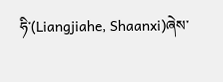ཧི་(Liangjiahe, Shaanxi)ཞེས་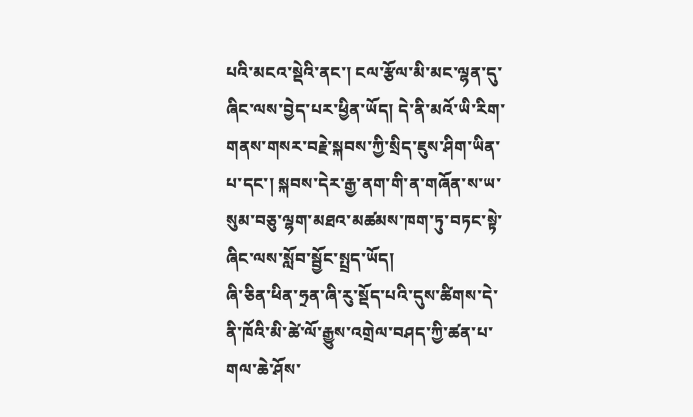པའི་མངའ་སྡེའི་ནང་། ངལ་རྩོལ་མི་མང་ལྷན་དུ་ཞིང་ལས་བྱེད་པར་ཕྱིན་ཡོད། དེ་ནི་མའོ་ཡི་རིག་གནས་གསར་བརྗེ་སྐབས་ཀྱི་སྲིད་ཇུས་ཤིག་ཡིན་པ་དང་། སྐབས་དེར་རྒྱ་ནག་གི་ན་གཞོན་ས་ཡ་སུམ་བཅུ་ལྷག་མཐའ་མཚམས་ཁག་ཏུ་བཏང་སྟེ་ཞིང་ལས་སློབ་སྦྱོང་སྤྲད་ཡོད།
ཞི་ཅིན་ཕིན་ཧྲན་ཞི་རུ་སྡོད་པའི་དུས་ཚིགས་དེ་ནི་ཁོའི་མི་ཚེ་ལོ་རྒྱུས་འགྲེལ་བཤད་ཀྱི་ཚན་པ་གལ་ཆེ་ཤོས་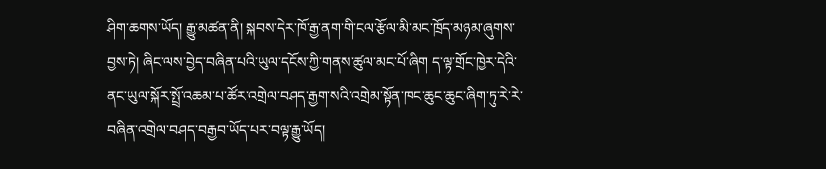ཤིག་ཆགས་ཡོད། རྒྱུ་མཚན་ནི། སྐབས་དེར་ཁོ་རྒྱ་ནག་གི་ངལ་རྩོལ་མི་མང་ཁྲོད་མཉམ་ཞུགས་བྱས་ཏེ། ཞིང་ལས་བྱེད་བཞིན་པའི་ཡུལ་དངོས་ཀྱི་གནས་ཚུལ་མང་པོ་ཞིག ད་ལྟ་གྲོང་ཁྱེར་དེའི་ནང་ཡུལ་སྐོར་སྤྲོ་འཆམ་པ་ཚོར་འགྲེལ་བཤད་རྒྱག་སའི་འགྲེམ་སྟོན་ཁང་ཆུང་ཆུང་ཞིག་ཏུ་རེ་རེ་བཞིན་འགྲེལ་བཤད་བརྒྱབ་ཡོད་པར་བལྟ་རྒྱུ་ཡོད།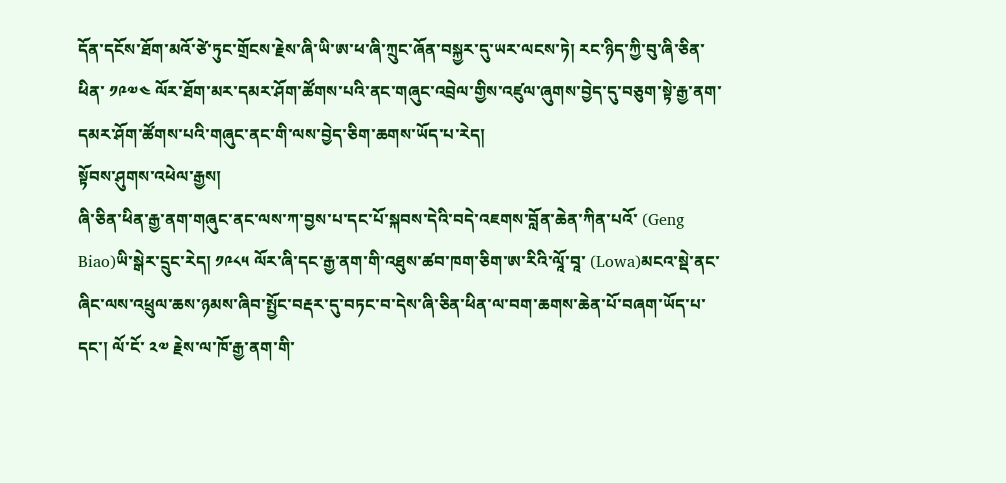དོན་དངོས་ཐོག་མའོ་ཙེ་ཏུང་གྲོངས་རྗེས་ཞི་ཡི་ཨ་ཕ་ཞི་ཀྲུང་ཞོན་བསྐྱར་དུ་ཡར་ལངས་ཏེ། རང་ཉིད་ཀྱི་བུ་ཞི་ཅིན་ཕིན་ ༡༩༧༤ ལོར་ཐོག་མར་དམར་ཤོག་ཚོགས་པའི་ནང་གཞུང་འབྲེལ་གྱིས་འཛུལ་ཞུགས་བྱེད་དུ་བཅུག་སྟེ་རྒྱ་ནག་དམར་ཤོག་ཚོགས་པའི་གཞུང་ནང་གི་ལས་བྱེད་ཅིག་ཆགས་ཡོད་པ་རེད།
སྟོབས་ཤུགས་འཕེལ་རྒྱས།
ཞི་ཅིན་ཕིན་རྒྱ་ནག་གཞུང་ནང་ལས་ཀ་བྱས་པ་དང་པོ་སྐབས་དེའི་བདེ་འཇགས་བློན་ཆེན་ཀིན་པའོ་ (Geng Biao)ཡི་སྒེར་དྲུང་རེད། ༡༩༨༥ ལོར་ཞི་དང་རྒྱ་ནག་གི་འཐུས་ཚབ་ཁག་ཅིག་ཨ་རིའི་ལཱོ་བཱ་ (Lowa)མངའ་སྡེ་ནང་ཞིང་ལས་འཕྲུལ་ཆས་ཉམས་ཞིབ་སྤྱོང་བརྡར་དུ་བཏང་བ་དེས་ཞི་ཅིན་ཕིན་ལ་བག་ཆགས་ཆེན་པོ་བཞག་ཡོད་པ་དང་། ལོ་ངོ་ ༢༧ རྗེས་ལ་ཁོ་རྒྱ་ནག་གི་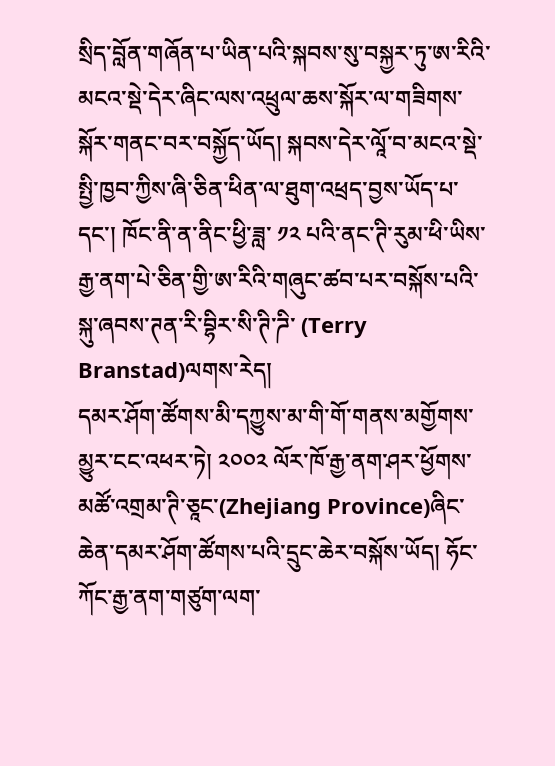སྲིད་བློན་གཞོན་པ་ཡིན་པའི་སྐབས་སུ་བསྐྱར་ཏུ་ཨ་རིའི་མངའ་སྡེ་དེར་ཞིང་ལས་འཕྲུལ་ཆས་སྐོར་ལ་གཟིགས་སྐོར་གནང་བར་བསྐྱོད་ཡོད། སྐབས་དེར་ལཱོ་བ་མངའ་སྡེ་སྤྱི་ཁྱབ་ཀྱིས་ཞི་ཅིན་ཕིན་ལ་ཐུག་འཕྲད་བྱས་ཡོད་པ་དང་། ཁོང་ནི་ན་ནིང་ཕྱི་ཟླ་ ༡༢ པའི་ནང་ཊི་རུམ་ཕི་ཡིས་རྒྱ་ནག་པེ་ཅིན་གྱི་ཨ་རིའི་གཞུང་ཚབ་པར་བསྐོས་པའི་སྐུ་ཞབས་ཊན་རི་བྷིར་སི་ཊི་ཌི་ (Terry Branstad)ལགས་རེད།
དམར་ཤོག་ཚོགས་མི་དཀྱུས་མ་གི་གོ་གནས་མགྱོགས་མྱུར་ངང་འཕར་ཏེ། ༢༠༠༢ ལོར་ཁོ་རྒྱ་ནག་ཤར་ཕྱོགས་མཚོ་འགྲམ་ཊི་ཅཱང་(Zhejiang Province)ཞིང་ཆེན་དམར་ཤོག་ཚོགས་པའི་དྲུང་ཆེར་བསྐོས་ཡོད། ཧོང་ཀོང་རྒྱ་ནག་གཙུག་ལག་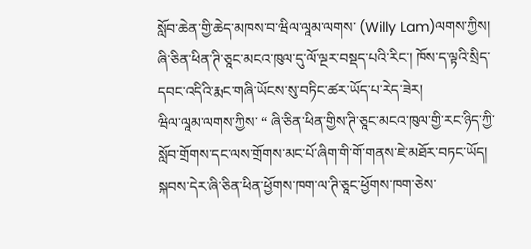སློབ་ཆེན་གྱི་ཆེད་མཁས་བ་ཝིལ་ལཱམ་ལགས་ (Willy Lam)ལགས་ཀྱིས། ཞི་ཅིན་ཕིན་ཊི་ཅཱང་མངའ་ཁུལ་དུ་ལོ་ལྔར་བསྡད་པའི་རིང་། ཁོས་ད་ལྟའི་སྲིད་དབང་འདིའི་རྨང་གཞི་ཡོངས་སུ་བཏིང་ཚར་ཡོད་པ་རེད་ཟེར།
ཝིལ་ལཱམ་ལགས་ཀྱིས་ “ ཞི་ཅིན་ཕིན་གྱིས་ཊི་ཅཱང་མངའ་ཁུལ་གྱི་རང་ཉིད་ཀྱི་སློབ་གྲོགས་དང་ལས་གྲོགས་མང་པོ་ཞིག་གི་གོ་གནས་ཇེ་མཐོར་བཏང་ཡོད། སྐབས་དེར་ཞི་ཅིན་ཕིན་ཕྱོགས་ཁག་ལ་ཊི་ཅཱང་ཕྱོགས་ཁག་ཅེས་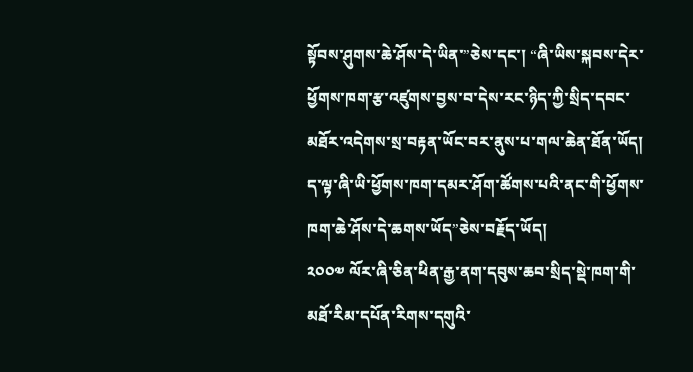སྟོབས་ཤུགས་ཆེ་ཤོས་དེ་ཡིན་”ཅེས་དང་། “ཞི་ཡིས་སྐབས་དེར་ཕྱོགས་ཁག་རྩ་འཛུགས་བྱས་བ་དེས་རང་ཉིད་ཀྱི་སྲིད་དབང་མཐོར་འདེགས་སྲ་བརྟན་ཡོང་བར་ནུས་པ་གལ་ཆེན་ཐོན་ཡོད། ད་ལྟ་ཞི་ཡི་ཕྱོགས་ཁག་དམར་ཤོག་ཚོགས་པའི་ནང་གི་ཕྱོགས་ཁག་ཆེ་ཤོས་དེ་ཆགས་ཡོད”ཅེས་བརྗོད་ཡོད།
༢༠༠༧ ལོར་ཞི་ཅིན་ཕིན་རྒྱ་ནག་དབུས་ཆབ་སྲིད་སྡེ་ཁག་གི་མཐོ་རིམ་དཔོན་རིགས་དགུའི་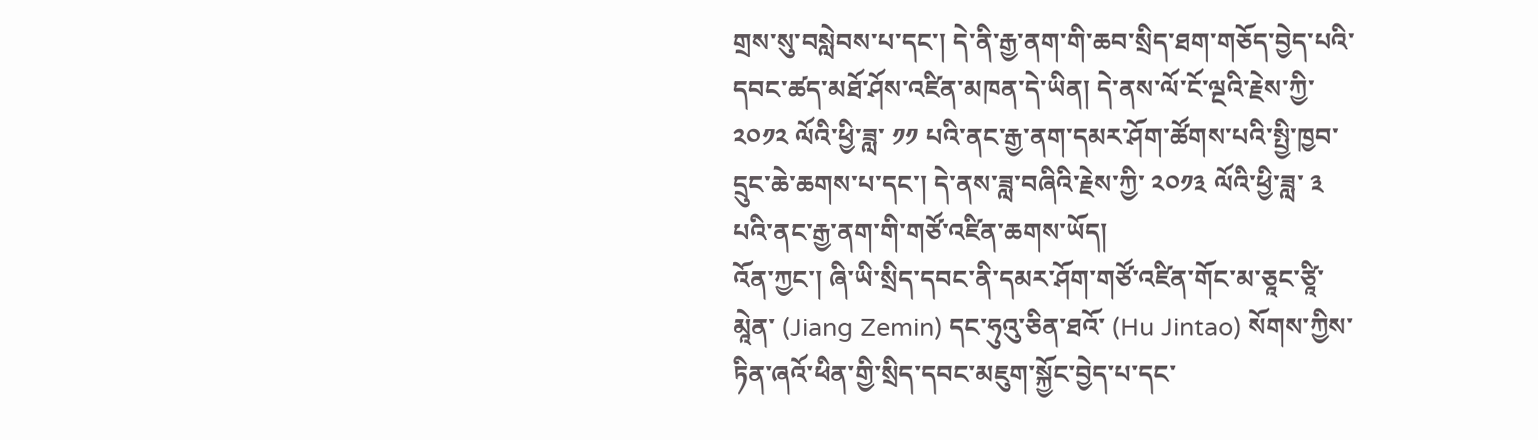གྲས་སུ་བསླེབས་པ་དང་། དེ་ནི་རྒྱ་ནག་གི་ཆབ་སྲིད་ཐག་གཅོད་བྱེད་པའི་དབང་ཚད་མཐོ་ཤོས་འཛིན་མཁན་དེ་ཡིན། དེ་ནས་ལོ་ངོ་ལྔའི་རྗེས་ཀྱི་ ༢༠༡༢ ལོའི་ཕྱི་ཟླ་ ༡༡ པའི་ནང་རྒྱ་ནག་དམར་ཤོག་ཚོགས་པའི་སྤྱི་ཁྱབ་དྲུང་ཆེ་ཆགས་པ་དང་། དེ་ནས་ཟླ་བཞིའི་རྗེས་ཀྱི་ ༢༠༡༣ ལོའི་ཕྱི་ཟླ་ ༣ པའི་ནང་རྒྱ་ནག་གི་གཙོ་འཛིན་ཆགས་ཡོད།
འོན་ཀྱང་། ཞི་ཡི་སྲིད་དབང་ནི་དམར་ཤོག་གཙོ་འཛིན་གོང་མ་ཅཱང་ཙཱི་མཱེན་ (Jiang Zemin) དང་ཧུའུ་ཅིན་ཐའོ་ (Hu Jintao) སོགས་ཀྱིས་ཏིན་ཞའོ་ཕིན་གྱི་སྲིད་དབང་མཇུག་སྐྱོང་བྱེད་པ་དང་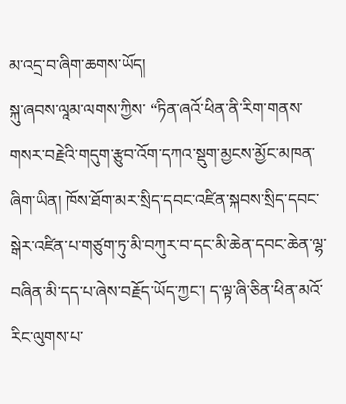མ་འདྲ་བ་ཞིག་ཆགས་ཡོད།
སྐུ་ཞབས་ལཱམ་ལགས་ཀྱིས་ “ཏིན་ཞའོ་ཕིན་ནི་རིག་གནས་གསར་བརྗེའི་གདུག་རྩུབ་འོག་དཀའ་སྡུག་མྱངས་མྱོང་མཁན་ཞིག་ཡིན། ཁོས་ཐོག་མར་སྲིད་དབང་འཛིན་སྐབས་སྲིད་དབང་སྒེར་འཛིན་པ་གཙུག་ཏུ་མི་བཀུར་བ་དང་མི་ཆེན་དབང་ཆེན་ལྷ་བཞིན་མི་དད་པ་ཞེས་བརྗོད་ཡོད་ཀྱང་། ད་ལྟ་ཞི་ཅིན་ཕིན་མའོ་རིང་ལུགས་པ་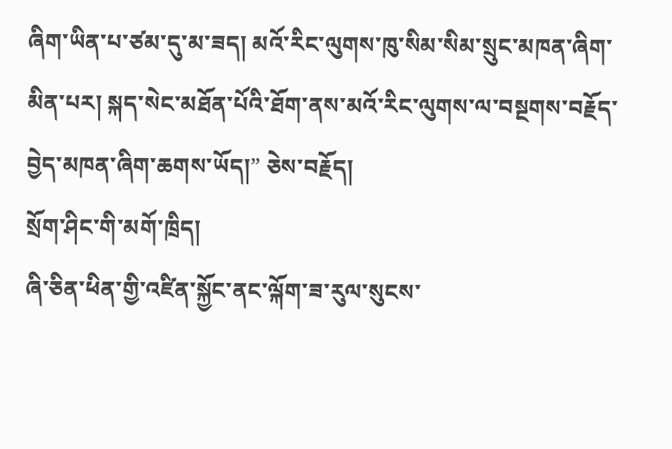ཞིག་ཡིན་པ་ཙམ་དུ་མ་ཟད། མའོ་རིང་ལུགས་ཁུ་སིམ་སིམ་སྲུང་མཁན་ཞིག་མིན་པར། སྐད་སེང་མཐོན་པོའི་ཐོག་ནས་མའོ་རིང་ལུགས་ལ་བསྔགས་བརྗོད་བྱེད་མཁན་ཞིག་ཆགས་ཡོད།” ཅེས་བརྗོད།
སྲོག་ཤིང་གི་མགོ་ཁྲིད།
ཞི་ཅིན་ཕིན་གྱི་འཛིན་སྐྱོང་ནང་ལྐོག་ཟ་རུལ་སུངས་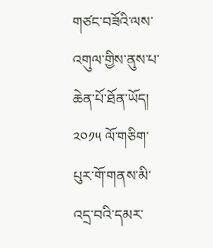གཙང་བཟོའི་ལས་འགུལ་གྱིས་ནུས་པ་ཆེན་པོ་ཐོན་ཡོད། ༢༠༡༥ ལོ་གཅིག་པུར་གོ་གནས་མི་འདྲ་བའི་དམར་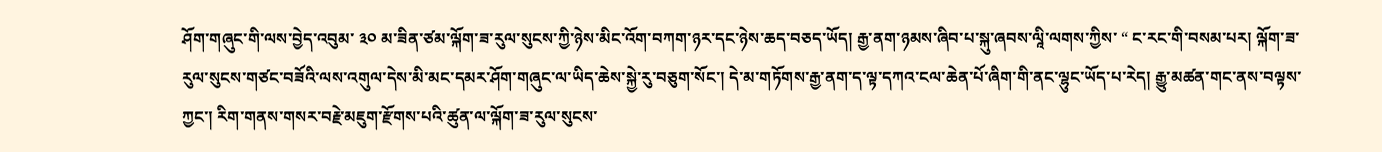ཤོག་གཞུང་གི་ལས་བྱེད་འབུམ་ ༣༠ མ་ཟིན་ཙམ་ལྐོག་ཟ་རུལ་སུངས་ཀྱི་ཉེས་མིང་འོག་བཀག་ཉར་དང་ཉེས་ཆད་བཅད་ཡོད། རྒྱ་ནག་ཉམས་ཞིབ་པ་སྐུ་ཞབས་ལཱི་ལགས་ཀྱིས་ “ ང་རང་གི་བསམ་པར། ལྐོག་ཟ་རུལ་སུངས་གཙང་བཟོའི་ལས་འགུལ་དེས་མི་མང་དམར་ཤོག་གཞུང་ལ་ཡིད་ཆེས་སྐྱེ་རུ་བཅུག་སོང་། དེ་མ་གཏོགས་རྒྱ་ནག་ད་ལྟ་དཀའ་ངལ་ཆེན་པོ་ཞིག་གི་ནང་ལྷུང་ཡོད་པ་རེད། རྒྱུ་མཚན་གང་ནས་བལྟས་ཀྱང་། རིག་གནས་གསར་བརྗེ་མཇུག་རྫོགས་པའི་ཚུན་ལ་ལྐོག་ཟ་རུལ་སུངས་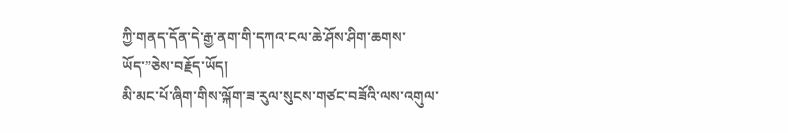ཀྱི་གནད་དོན་དེ་རྒྱ་ནག་གི་དཀའ་ངལ་ཆེ་ཤོས་ཤིག་ཆགས་ཡོད་”ཅེས་བརྗོད་ཡོད།
མི་མང་པོ་ཞིག་གིས་ལྐོག་ཟ་རུལ་སུངས་གཙང་བཟོའི་ལས་འགུལ་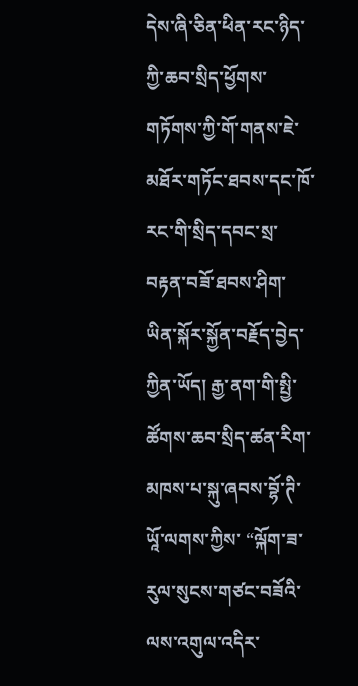དེས་ཞི་ཅིན་ཕིན་རང་ཉིད་ཀྱི་ཆབ་སྲིད་ཕྱོགས་གཏོགས་ཀྱི་གོ་གནས་ཇེ་མཐོར་གཏོང་ཐབས་དང་ཁོ་རང་གི་སྲིད་དབང་སྲ་བརྟན་བཟོ་ཐབས་ཤིག་ཡིན་སྐོར་སྐྱོན་བརྗོད་བྱེད་ཀྱིན་ཡོད། རྒྱ་ནག་གི་སྤྱི་ཚོགས་ཆབ་སྲིད་ཚན་རིག་མཁས་པ་སྐུ་ཞབས་བྷོ་ཊི་ཡཱོ་ལགས་ཀྱིས་ “ལྐོག་ཟ་རུལ་སུངས་གཙང་བཟོའི་ལས་འགུལ་འདིར་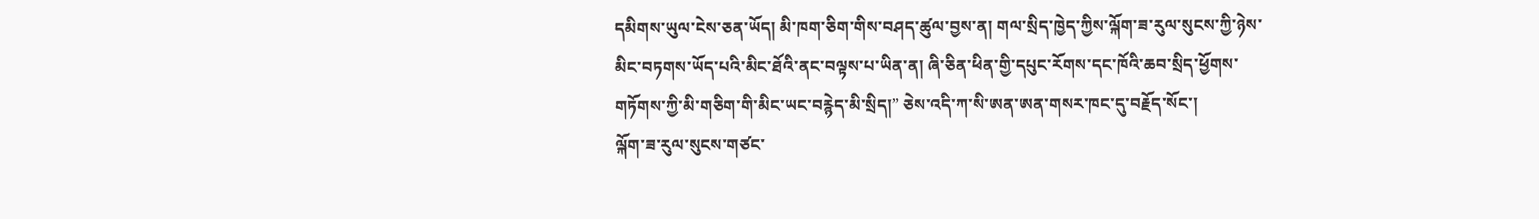དམིགས་ཡུལ་ངེས་ཅན་ཡོད། མི་ཁག་ཅིག་གིས་བཤད་ཚུལ་བྱས་ན། གལ་སྲིད་ཁྱེད་ཀྱིས་ལྐོག་ཟ་རུལ་སུངས་ཀྱི་ཉེས་མིང་བཏགས་ཡོད་པའི་མིང་ཐོའི་ནང་བལྟས་པ་ཡིན་ན། ཞི་ཅིན་ཕིན་གྱི་དཔུང་རོགས་དང་ཁོའི་ཆབ་སྲིད་ཕྱོགས་གཏོགས་ཀྱི་མི་གཅིག་གི་མིང་ཡང་བརྙེད་མི་སྲིད།” ཅེས་འདི་ཀ་སི་ཨན་ཨན་གསར་ཁང་དུ་བརྗོད་སོང་།
ལྐོག་ཟ་རུལ་སུངས་གཙང་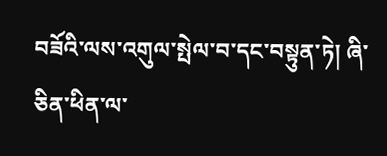བཟོའི་ལས་འགུལ་སྤེལ་བ་དང་བསྟུན་ཏེ། ཞི་ཅིན་ཕིན་ལ་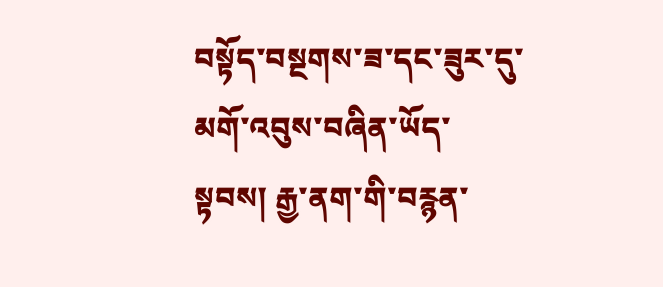བསྟོད་བསྔགས་ཟ་དང་ཟུར་དུ་མགོ་འབུས་བཞིན་ཡོད་སྟབས། རྒྱ་ནག་གི་བརྙན་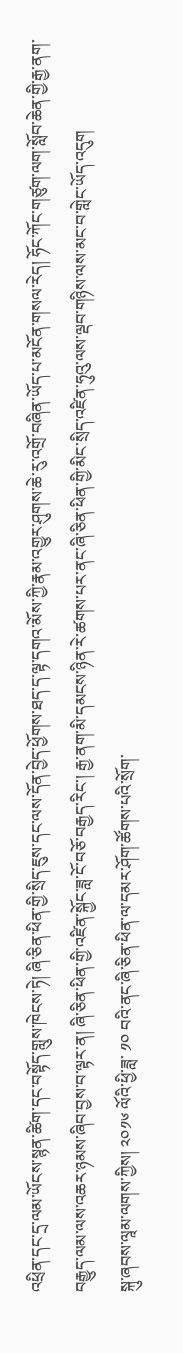འཕྲིན་དང་དྲ་ལམ་ཡོངས་སྙན་ཚིག་དང་བསྟོད་གླུས་ཁེངས་ཏེ། ཞི་ཅིན་ཕིན་གྱི་སྲིད་ཇུས་དང་ལས་དོན་བྱེད་ཕྱོགས་ཐད་ད་ལྟ་དགའ་མོས་ཀྱི་རྣམ་འགྱུར་ཤུགས་ཆེ་རུ་འགྲོ་བཞིན་ཡོད་པ་མངོན་གསལ་རེད། ཧོང་ཀོང་གཙུག་ལག་སློབ་ཆེན་གྱི་རྒྱ་ནག་བརྒྱུད་ལམ་ལས་འཆར་ཉམས་ཞིབ་བྱས་བ་ལྟར་ན། ཞི་ཅིན་ཕིན་གྱི་འཛིན་སྐྱོང་ཟླ་ངོ་བཅོ་བརྒྱད་རིང་། རྒྱ་ནག་མི་དམངས་ཉིན་རེ་ཚགས་པར་ནང་ཞི་ཅིན་ཕིན་གྱི་མིང་སྲིད་འཛིན་ཧུའུ་ལས་ལྡབ་གཉིས་ལས་མང་བ་གླེང་ཡོད་འདུག
སྐུ་ཞབས་ལཱམ་ལགས་ཀྱིས། ༢༠༡༦ ལོའི་ཕྱི་ཟླ་ ༡༠ བའི་ནང་ཞི་ཅིན་ཕིན་ལ་དམར་ཤོག་ཚོགས་པའི་སྲོག་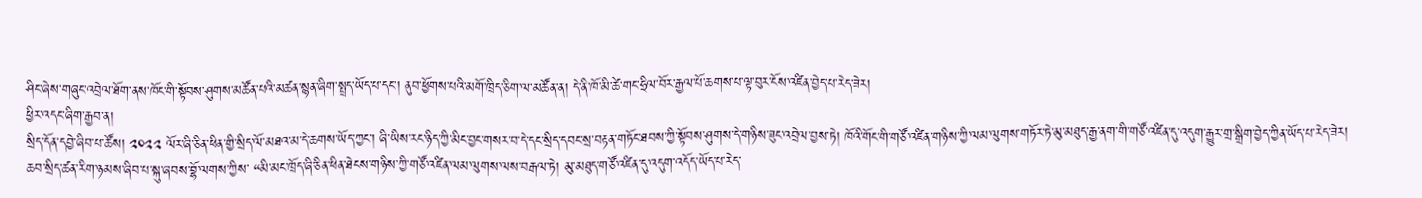ཤིང་ཞེས་གཞུང་འབྲེལ་ཐོག་ནས་ཁོང་གི་སྟོབས་ཤུགས་མཚོན་པའི་མཚན་སྙན་ཞིག་སྤྲད་ཡོད་པ་དང་། ནུབ་ཕྱོགས་པའི་མགོ་ཁྲིད་ཅིག་ལ་མཚོན་ན། དེ་ནི་ཁོ་མི་ཚེ་གང་ཧྲིལ་བོར་རྒྱལ་པོ་ཆགས་པ་ལྟ་བུར་ངོས་འཛིན་བྱེད་པ་རེད་ཟེར།
ཕྱིར་འདང་ཞིག་རྒྱབ་ན།
སྲིད་དོན་དབྱེ་ཞིབ་པ་ཚོས། ༢༠༢༢ ལོར་ཞི་ཅིན་ཕིན་གྱི་སྲིད་ལོ་མཐའ་མ་དེ་ཆགས་ཡོད་ཀྱང་། ཞི་ཡིས་རང་ཉིད་ཀྱི་མིང་བྱང་གསར་བ་དེ་དང་སྲིད་དབང་སྲ་བརྟན་གཏོང་ཐབས་ཀྱི་སྟོབས་ཤུགས་དེ་གཉིས་ཟུང་འབྲེལ་བྱས་ཏེ། ཁོའི་གོང་གི་གཙོ་འཛིན་གཉིས་ཀྱི་ལམ་ལུགས་གཏོར་ཏེ་མུ་མཐུད་རྒྱ་ནག་གི་གཙོ་འཛིན་དུ་འདུག་རྒྱུར་གྲ་སྒྲིག་བྱེད་ཀྱིན་ཡོད་པ་རེད་ཟེར། ཆབ་སྲིད་ཚན་རིག་ཉམས་ཞིབ་པ་སྐུ་ཞབས་བྷོ་ལགས་ཀྱིས་ “མི་མང་ཁྲོད་ཞི་ཅིན་ཕིན་ཐེངས་གཉིས་ཀྱི་གཙོ་འཛིན་ལམ་ལུགས་ལས་བརྒལ་ཏེ། མུ་མཐུད་གཙོ་འཛིན་དུ་འདུག་འདོད་ཡོད་པ་རེད་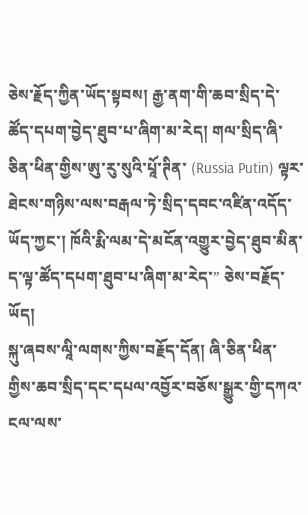ཅེས་རྗོད་ཀྱིན་ཡོད་སྟབས། རྒྱ་ནག་གི་ཆབ་སྲིད་དེ་ཚོད་དཔག་བྱེད་ཐུབ་པ་ཞིག་མ་རེད། གལ་སྲིད་ཞི་ཅིན་ཕིན་གྱིས་ཨུ་རུ་སུའི་པཱོ་ཊིན་ (Russia Putin) ལྟར་ཐེངས་གཉིས་ལས་བརྒལ་ཏེ་སྲིད་དབང་འཛིན་འདོད་ཡོད་ཀྱང་། ཁོའི་རྨི་ལམ་དེ་མངོན་འགྱུར་བྱེད་ཐུབ་མིན་ད་ལྟ་ཚོད་དཔག་ཐུབ་པ་ཞིག་མ་རེད་” ཅེས་བརྗོད་ཡོད།
སྐུ་ཞབས་ལཱི་ལགས་ཀྱིས་བརྗོད་དོན། ཞི་ཅིན་ཕིན་གྱིས་ཆབ་སྲིད་དང་དཔལ་འབྱོར་བཅོས་སྒྱུར་གྱི་དཀའ་ངལ་ལས་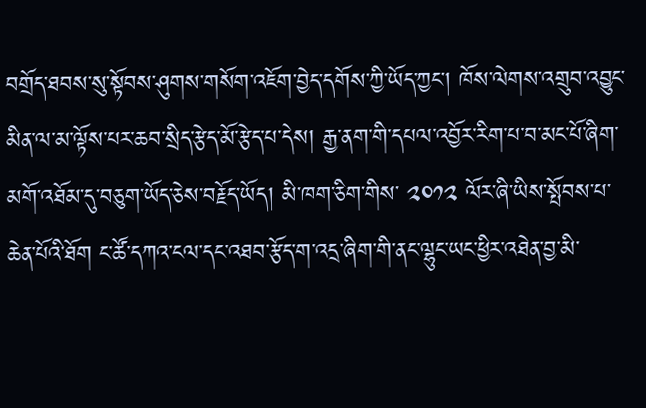བགྲོད་ཐབས་སུ་སྟོབས་ཤུགས་གསོག་འཇོག་བྱེད་དགོས་ཀྱི་ཡོད་ཀྱང་། ཁོས་ལེགས་འགྲུབ་འབྱུང་མིན་ལ་མ་ལྟོས་པར་ཆབ་སྲིད་རྩེད་མོ་རྩེད་པ་དེས། རྒྱ་ནག་གི་དཔལ་འབྱོར་རིག་པ་བ་མང་པོ་ཞིག་མགོ་འཐོམ་དུ་བཅུག་ཡོད་ཅེས་བརྗོད་ཡོད། མི་ཁག་ཅིག་གིས་ ༢༠༡༢ ལོར་ཞི་ཡིས་སྤོབས་པ་ཆེན་པོའི་ཐོག ང་ཚོ་དཀའ་ངལ་དང་འཐབ་རྩོད་ག་འདྲ་ཞིག་གི་ནང་ལྷུང་ཡང་ཕྱིར་འཐེན་བྱ་མི་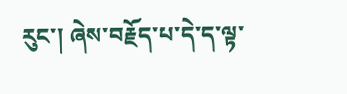རུང་། ཞེས་བརྗོད་པ་དེ་ད་ལྟ་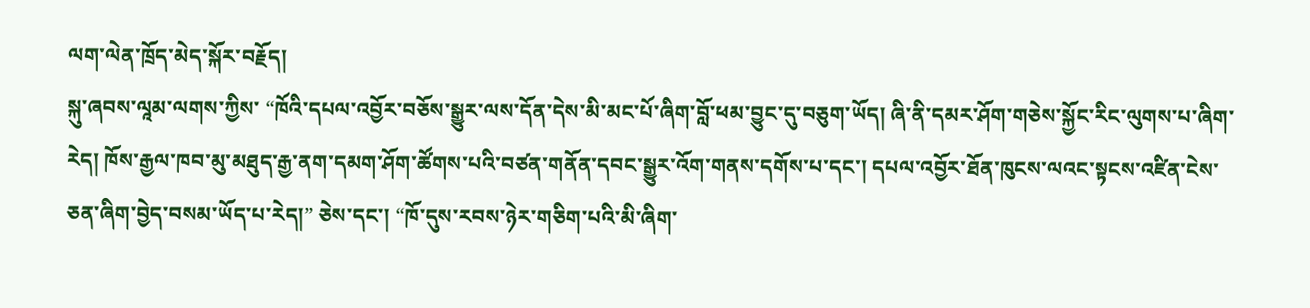ལག་ལེན་ཁྲོད་མེད་སྐོར་བརྗོད།
སྐུ་ཞབས་ལཱམ་ལགས་ཀྱིས་ “ཁོའི་དཔལ་འབྱོར་བཅོས་སྒྱུར་ལས་དོན་དེས་མི་མང་པོ་ཞིག་བློ་ཕམ་བྱུང་དུ་བཅུག་ཡོད། ཞི་ནི་དམར་ཤོག་གཅེས་སྐྱོང་རིང་ལུགས་པ་ཞིག་རེད། ཁོས་རྒྱལ་ཁབ་མུ་མཐུད་རྒྱ་ནག་དམག་ཤོག་ཚོགས་པའི་བཙན་གནོན་དབང་སྒྱུར་འོག་གནས་དགོས་པ་དང་། དཔལ་འབྱོར་ཐོན་ཁུངས་ལའང་སྟངས་འཛིན་ངེས་ཅན་ཞིག་བྱེད་བསམ་ཡོད་པ་རེད།” ཅེས་དང་། “ཁོ་དུས་རབས་ཉེར་གཅིག་པའི་མི་ཞིག་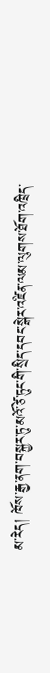མ་རེད། ཁོས་རྒྱ་ནག་བསྐྱར་ཏུ་མའོ་ཙེ་ཏུང་གི་སྲིད་དབང་སྒེར་འཛིན་ལམ་ལུགས་ཐོག་འཁྲིད་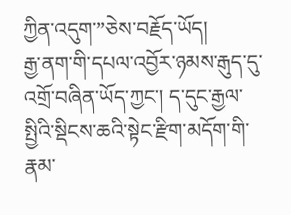ཀྱིན་འདུག་”ཅེས་བརྗོད་ཡོད།
རྒྱ་ནག་གི་དཔལ་འབྱོར་ཉམས་རྒུད་དུ་འགྲོ་བཞིན་ཡོད་ཀྱང་། ད་དུང་རྒྱལ་སྤྱིའི་སྡིངས་ཆའི་སྟེང་རྫིག་མདོག་གི་རྣམ་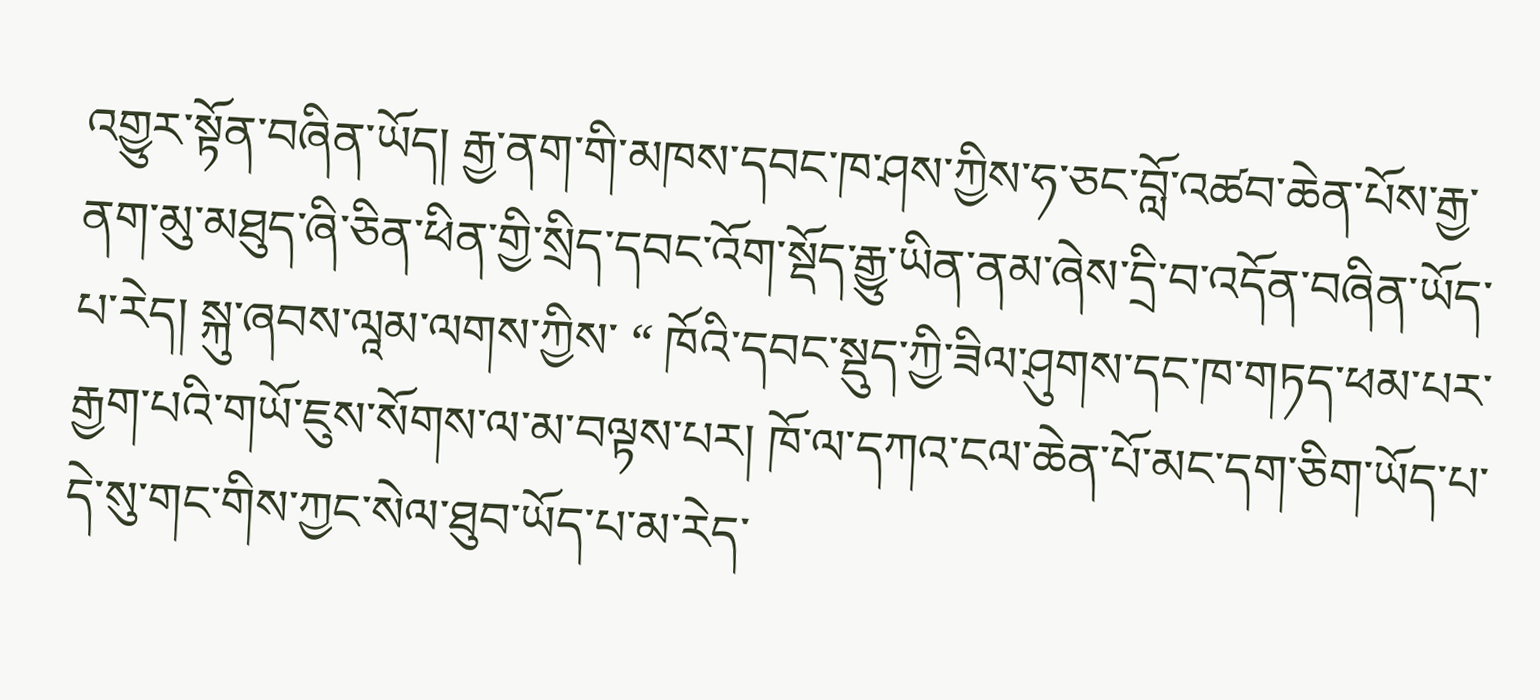འགྱུར་སྟོན་བཞིན་ཡོད། རྒྱ་ནག་གི་མཁས་དབང་ཁ་ཤས་ཀྱིས་ཧ་ཅང་བློ་འཚབ་ཆེན་པོས་རྒྱ་ནག་མུ་མཐུད་ཞི་ཅིན་ཕིན་གྱི་སྲིད་དབང་འོག་སྡོད་རྒྱུ་ཡིན་ནམ་ཞེས་དྲི་བ་འདོན་བཞིན་ཡོད་པ་རེད། སྐུ་ཞབས་ལཱམ་ལགས་ཀྱིས་ “ ཁོའི་དབང་སྡུད་ཀྱི་ཟིལ་ཤུགས་དང་ཁ་གཏད་ཕམ་པར་རྒྱག་པའི་གཡོ་ཇུས་སོགས་ལ་མ་བལྟས་པར། ཁོ་ལ་དཀའ་ངལ་ཆེན་པོ་མང་དག་ཅིག་ཡོད་པ་དེ་སུ་གང་གིས་ཀྱང་སེལ་ཐུབ་ཡོད་པ་མ་རེད་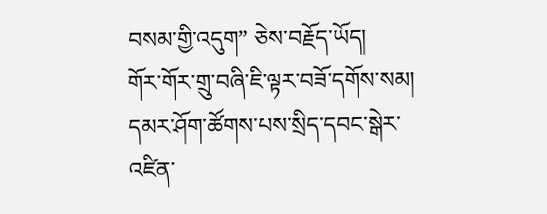བསམ་གྱི་འདུག” ཅེས་བརྗོད་ཡོད།
གོར་གོར་གྲུ་བཞི་ཇི་ལྟར་བཟོ་དགོས་སམ། དམར་ཤོག་ཚོགས་པས་སྲིད་དབང་སྒེར་འཛིན་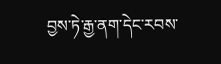བྱས་ཏེ་རྒྱ་ནག་དེང་རབས་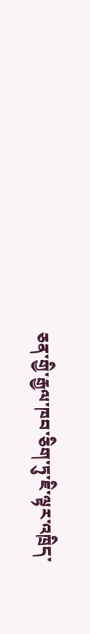ཅན་གྱི་རྒྱལ་ཁབ་ཅིག་ཏུ་ཇི་ལྟར་འཁྲིད་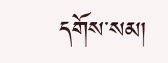དགོས་སམ།